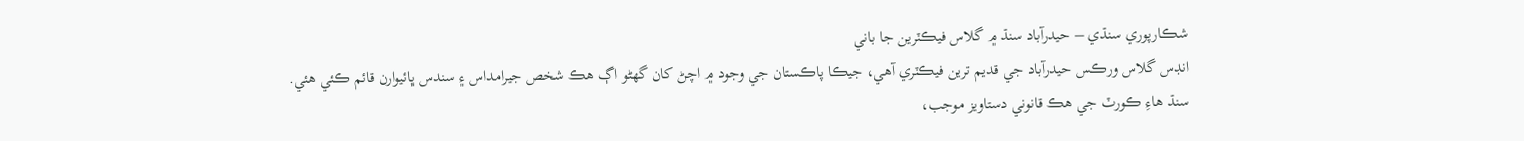شڪارپوري سنڌي – حيدرآباد سنڌ ۾ گلاس فيڪٽرين جا باني
انڊس گلاس ورڪس حيدرآباد جي قديم ترين فيڪٽري آهي، جيڪا پاڪستان جي وجود ۾ اچڻ کان گهڻو اڳ هڪ شخص جيرامداس ۽ سندس ڀائيوارن قائم ڪئي هئي.
سنڌ هاءِ ڪورٽ جي هڪ قانوني دستاويز موجب،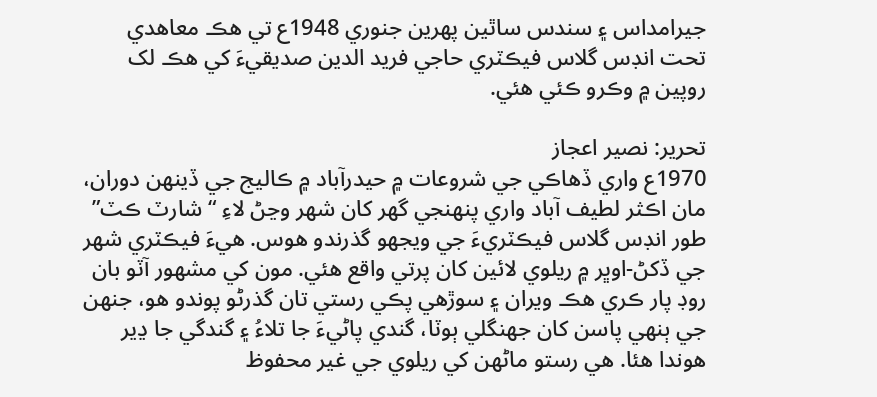جيرامداس ۽ سندس ساٿين پهرين جنوري 1948ع تي هڪ معاهدي تحت انڊس گلاس فيڪٽري حاجي فريد الدين صديقيءَ کي ھڪ لک روپين ۾ وڪرو ڪئي ھئي.

تحرير: نصير اعجاز
1970ع واري ڏهاڪي جي شروعات ۾ حيدرآباد ۾ ڪاليج جي ڏينهن دوران، مان اڪثر لطيف آباد واري پنهنجي گهر کان شهر وڃڻ لاءِ “شارٽ ڪٽ” طور انڊس گلاس فيڪٽريءَ جي ويجهو گذرندو هوس. هيءَ فيڪٽري شهر جي ڏکڻ-اوڀر ۾ ريلوي لائين کان پرتي واقع هئي. مون کي مشهور آٽو بان روڊ پار ڪري هڪ ويران ۽ سوڙهي پڪي رستي تان گذرڻو پوندو هو، جنهن جي ٻنهي پاسن کان جهنگلي ٻوٽا، گندي پاڻيءَ جا تلاءُ ۽ گندگي جا ڍير هوندا هئا. هي رستو ماڻهن کي ريلوي جي غير محفوظ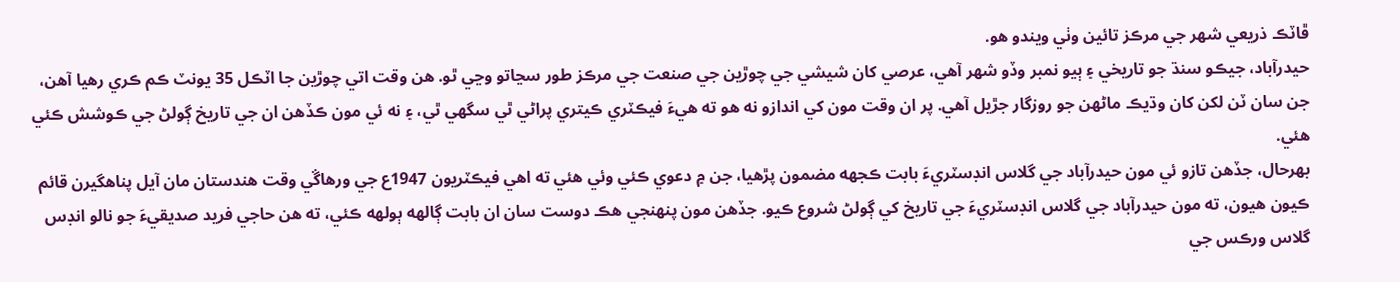ڦاٽڪ ذريعي شهر جي مرڪز تائين وٺي ويندو هو.
حيدرآباد، جيڪو سنڌ جو تاريخي ۽ ٻيو نمبر وڏو شهر آهي، عرصي کان شيشي جي چوڙين جي صنعت جي مرڪز طور سڃاتو وڃي ٿو. هن وقت اتي چوڙين جا اٽڪل 35 يونٽ ڪم ڪري رهيا آهن، جن سان ٽن لکن کان وڌيڪ ماڻهن جو روزگار جڙيل آهي. پر ان وقت مون کي اندازو نه هو ته هيءَ فيڪٽري ڪيتري پراڻي ٿي سگهي ٿي، ۽ نه ئي مون ڪڏهن ان جي تاريخ ڳولڻ جي ڪوشش ڪئي هئي.
بھرحال، جڏهن تازو ئي مون حيدرآباد جي گلاس انڊسٽريءَ بابت ڪجهه مضمون پڙهيا، جن ۾ دعوي ڪئي وئي هئي ته اهي فيڪٽريون 1947ع جي ورهاڱي وقت هندستان مان آيل پناھگيرن قائم ڪيون هيون، ته مون حيدرآباد جي گلاس انڊسٽريءَ جي تاريخ کي ڳولڻ شروع ڪيو. جڏهن مون پنهنجي هڪ دوست سان ان بابت ڳالهه ٻولهه ڪئي، ته هن حاجي فريد صديقيءَ جو نالو انڊس گلاس ورڪس جي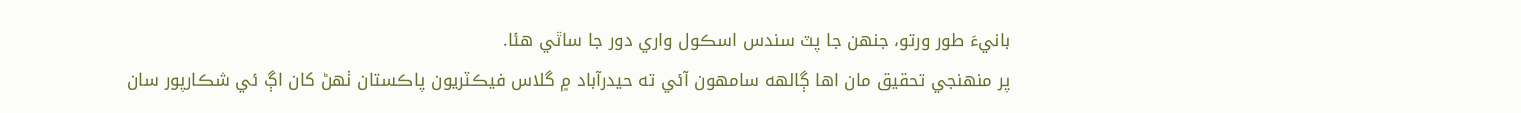بانيءَ طور ورتو، جنهن جا پٽ سندس اسڪول واري دور جا ساٿي هئا.
پر منهنجي تحقيق مان اها ڳالهه سامهون آئي ته حيدرآباد ۾ گلاس فيڪٽريون پاڪستان ٺهڻ کان اڳ ئي شڪارپور سان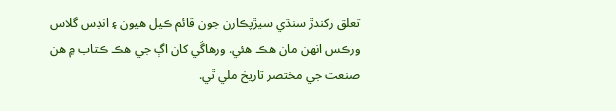تعلق رکندڙ سنڌي سيڙپڪارن جون قائم ڪيل هيون ۽ انڊس گلاس ورڪس انهن مان هڪ هئي. ورهاڱي کان اڳ جي هڪ ڪتاب ۾ هن صنعت جي مختصر تاريخ ملي ٿي.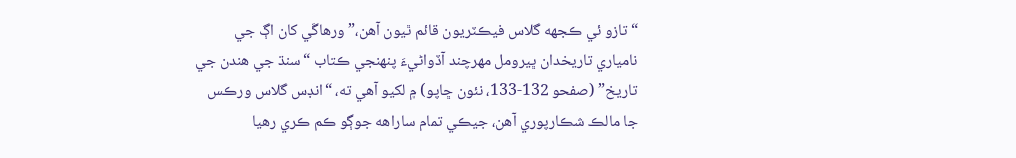“تازو ئي ڪجهه گلاس فيڪٽريون قائم ٿيون آهن،” ورهاڱي کان اڳ جي نامياري تاريخدان ڀيرومل مهرچند آڏواڻيءَ پنهنجي ڪتاب “سنڌ جي هندن جي تاريخ” (صفحو 132-133، نئون ڇاپو) ۾ لکيو آهي ته، “انڊس گلاس ورڪس جا مالڪ شڪارپوري آهن، جيڪي تمام ساراهه جوڳو ڪم ڪري رهيا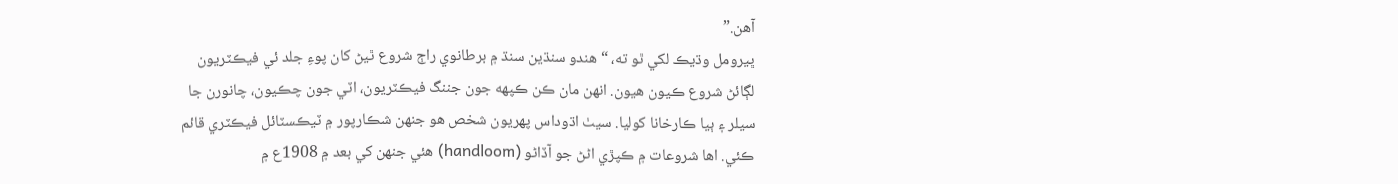آهن.”
ڀيرومل وڌيڪ لکي ٿو ته، “هندو سنڌين سنڌ ۾ برطانوي راڄ شروع ٿيڻ کان پوءِ جلد ئي فيڪٽريون لڳائڻ شروع ڪيون هيون. انهن مان ڪن ڪپهه جون جننگ فيڪٽريون، اٽي جون چڪيون، چانورن جا سيلر ۽ ٻيا ڪارخانا کوليا. سيٺ اڌوداس پهريون شخص هو جنهن شڪارپور ۾ ٽيڪسٽائل فيڪٽري قائم ڪئي. اها شروعات ۾ ڪپڙي اڻڻ جو آڏاڻو (handloom) هئي جنهن کي بعد ۾ 1908ع ۾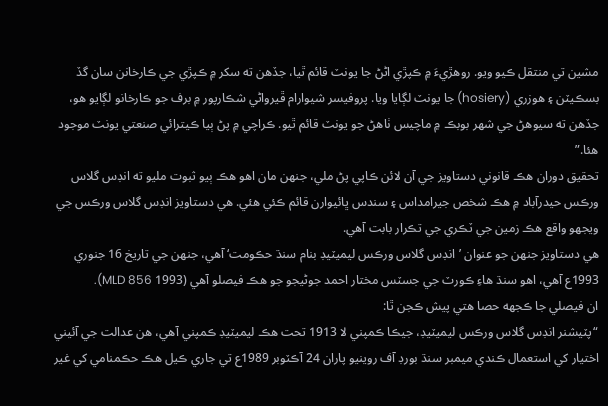مشين تي منتقل ڪيو ويو. روهڙيءَ ۾ ڪپڙي اڻڻ جا يونٽ قائم ٿيا، جڏهن ته سکر ۾ ڪپڙي جي ڪارخانن سان گڏ بسڪيٽن ۽ هوزري (hosiery) جا يونٽ لڳايا ويا. پروفيسر شيوارام ڦيرواڻي شڪارپور ۾ برف جو ڪارخانو لڳايو هو، جڏهن ته سيوهڻ جي شهر بوبڪ ۾ ماچيس ٺاهڻ جو يونٽ قائم ٿيو. ڪراچي ۾ پڻ ٻيا ڪيترائي صنعتي يونٽ موجود هئا.”
تحقيق دوران هڪ قانوني دستاويز جي آن لائن ڪاپي پڻ ملي، جنهن مان اهو هڪ ٻيو ثبوت مليو ته انڊس گلاس ورڪس حيدرآباد ۾ هڪ شخص جيرامداس ۽ سندس ڀائيوارن قائم ڪئي هئي. هي دستاويز انڊس گلاس ورڪس جي ويجهو واقع هڪ زمين جي ٽڪري جي تڪرار بابت آهي.
هي دستاويز جنهن جو عنوان ’انڊس گلاس ورڪس ليميٽيڊ بنام سنڌ حڪومت‘ آهي، جنهن جي تاريخ 16 جنوري 1993ع آهي، اهو سنڌ هاءِ ڪورٽ جي جسٽس مختار احمد جوڻيجو جو هڪ فيصلو آهي (1993 MLD 856).
ان فيصلي جا ڪجهه حصا هتي پيش ڪجن ٿا:
“پٽيشنر انڊس گلاس ورڪس ليميٽيڊ، جيڪا ڪمپني لا 1913 تحت هڪ ليميٽيڊ ڪمپني آهي، هن عدالت جي آئيني اختيار کي استعمال ڪندي ميمبر سنڌ بورڊ آف روينيو پاران 24 آڪٽوبر 1989ع تي جاري ڪيل هڪ حڪمنامي کي غير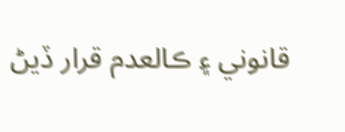قانوني ۽ ڪالعدم قرار ڏيڻ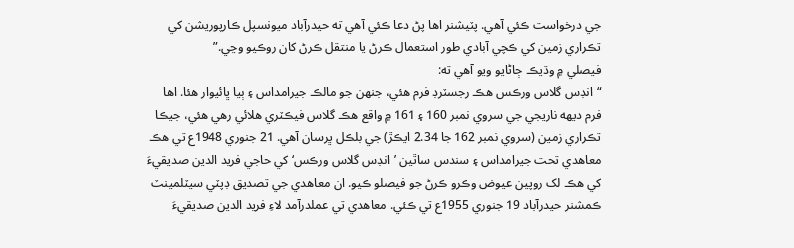جي درخواست ڪئي آهي. پٽيشنر اها پڻ دعا ڪئي آهي ته حيدرآباد ميونسپل ڪارپوريشن کي تڪراري زمين کي ڪچي آبادي طور استعمال ڪرڻ يا منتقل ڪرڻ کان روڪيو وڃي.”
فيصلي ۾ وڌيڪ ڄاڻايو ويو آهي ته:
“انڊس گلاس ورڪس هڪ رجسٽرڊ فرم هئي، جنهن جو مالڪ جيرامداس ۽ ٻيا ڀائيوار هئا. اها فرم ديهه ناريجي جي سروي نمبر 160 ۽ 161 ۾ واقع هڪ گلاس فيڪٽري هلائي رهي هئي، جيڪا تڪراري زمين (سروي نمبر 162 جا 2.34 ايڪڙ) جي بلڪل ڀرسان آهي. 21 جنوري 1948ع تي هڪ معاهدي تحت جيرامداس ۽ سندس ساٿين ’انڊس گلاس ورڪس‘ کي حاجي فريد الدين صديقيءَ کي هڪ لک روپين عيوض وڪرو ڪرڻ جو فيصلو ڪيو. ان معاهدي جي تصديق ڊپٽي سيٽلمينٽ ڪمشنر حيدرآباد 19 جنوري 1955ع تي ڪئي. معاهدي تي عملدرآمد لاءِ فريد الدين صديقيءَ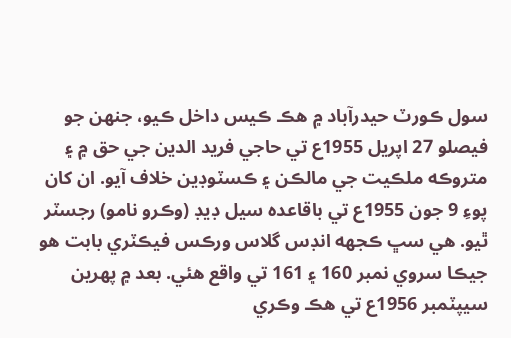سول ڪورٽ حيدرآباد ۾ هڪ ڪيس داخل ڪيو، جنهن جو فيصلو 27 اپريل 1955ع تي حاجي فريد الدين جي حق ۾ ۽ متروڪه ملڪيت جي مالڪن ۽ ڪسٽوڊين خلاف آيو. ان کان پوءِ 9 جون 1955ع تي باقاعده سيل ڊيڊ (وڪرو نامو) رجسٽر ٿيو. هي سڀ ڪجهه انڊس گلاس ورڪس فيڪٽري بابت هو جيڪا سروي نمبر 160 ۽ 161 تي واقع هئي. بعد ۾ پهرين سيپٽمبر 1956ع تي هڪ وڪري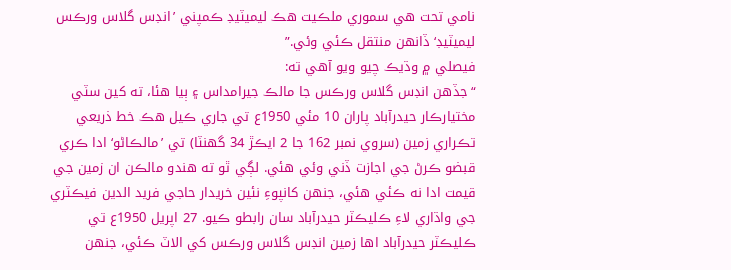نامي تحت هي سموري ملڪيت هڪ ليميٽيڊ ڪمپني ’انڊس گلاس ورڪس ليميٽيڊ‘ ڏانهن منتقل ڪئي وئي.”
فيصلي ۾ وڌيڪ چيو ويو آهي ته:
“جڏهن انڊس گلاس ورڪس جا مالڪ جيرامداس ۽ ٻيا هئا، ته کين سٽي مختيارڪار حيدرآباد پاران 10 مئي 1950ع تي جاري ڪيل هڪ خط ذريعي تڪراري زمين (سروي نمبر 162 جا 2 ايڪڙ 34 گهنٽا) تي ’مالڪاڻو‘ ادا ڪري قبضو ڪرڻ جي اجازت ڏني وئي هئي. لڳي ٿو ته هندو مالڪن ان زمين جي قيمت ادا نه ڪئي هئي، جنهن کانپوءِ نئين خريدار حاجي فريد الدين فيڪٽري جي واڌاري لاءِ ڪليڪٽر حيدرآباد سان رابطو ڪيو. 27 اپريل 1950ع تي ڪليڪٽر حيدرآباد اها زمين انڊس گلاس ورڪس کي الاٽ ڪئي، جنهن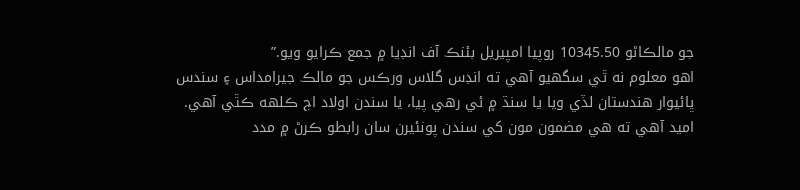جو مالڪاڻو 10345.50 روپيا امپيريل بئنڪ آف انڊيا ۾ جمع ڪرايو ويو.”
اهو معلوم نه ٿي سگهيو آهي ته انڊس گلاس ورڪس جو مالڪ جيرامداس ۽ سندس ڀائيوار هندستان لڏي ويا يا سنڌ ۾ ئي رهي پيا، يا سندن اولاد اڄ ڪلهه ڪٿي آهي. اميد آهي ته هي مضمون مون کي سندن پونئيرن سان رابطو ڪرڻ ۾ مدد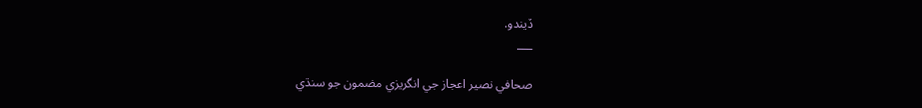ڏيندو.
___

صحافي نصير اعجاز جي انگريزي مضمون جو سنڌي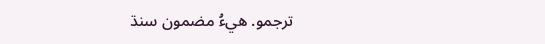ترجمو. ھيءُ مضمون سنڌ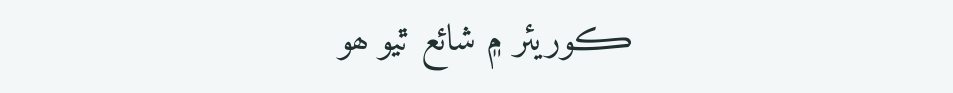ڪوريئر ۾ شائع ٿيو ھو